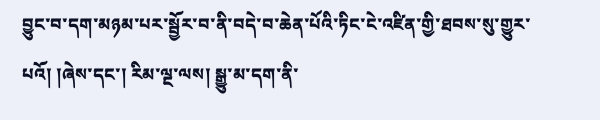བྱུང་བ་དག་མཉམ་པར་སྦྱོར་བ་ནི་བདེ་བ་ཆེན་པོའི་ཏིང་ངེ་འཛིན་གྱི་ཐབས་སུ་གྱུར་པའོ། །ཞེས་དང་། རིམ་ལྔ་ལས། སྒྱུ་མ་དག་ནི་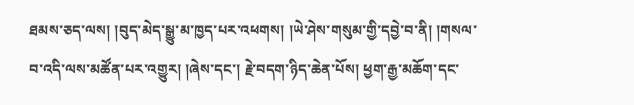ཐམས་ཅད་ལས། །བུད་མེད་སྒྱུ་མ་ཁྱད་པར་འཕགས། །ཡེ་ཤེས་གསུམ་གྱི་དབྱེ་བ་ནི། །གསལ་བ་འདི་ལས་མཚོན་པར་འགྱུར། །ཞེས་དང་། རྗེ་བདག་ཉིད་ཆེན་པོས། ཕྱག་རྒྱ་མཆོག་དང་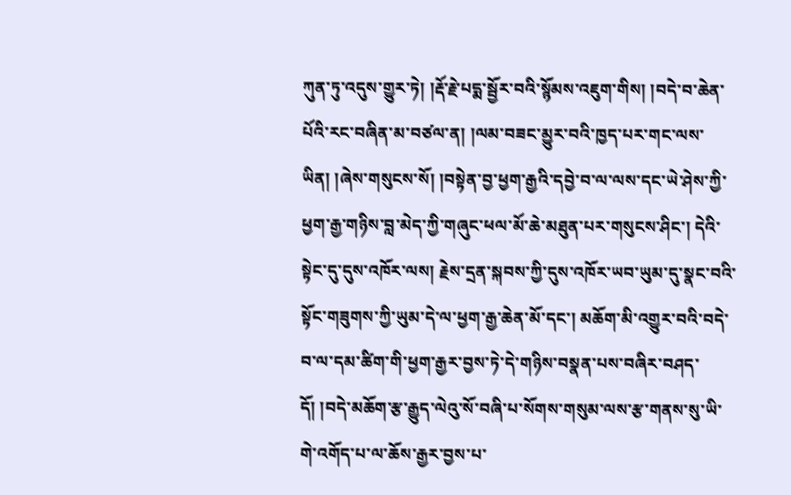ཀུན་ཏུ་འདུས་གྱུར་ཏེ། །རྡོ་རྗེ་པདྨ་སྦྱོར་བའི་སྙོམས་འཇུག་གིས། །བདེ་བ་ཆེན་པོའི་རང་བཞིན་མ་བཙལ་ན། །ལམ་བཟང་མྱུར་བའི་ཁྱད་པར་གང་ལས་ཡིན། །ཞེས་གསུངས་སོ། །བསྟེན་བྱ་ཕྱག་རྒྱའི་དབྱེ་བ་ལ་ལས་དང་ཡེ་ཤེས་ཀྱི་ཕྱག་རྒྱ་གཉིས་བླ་མེད་ཀྱི་གཞུང་ཕལ་མོ་ཆེ་མཐུན་པར་གསུངས་ཤིང་། དེའི་སྟེང་དུ་དུས་འཁོར་ལས། རྗེས་དྲན་སྐབས་ཀྱི་དུས་འཁོར་ཡབ་ཡུམ་དུ་སྣང་བའི་སྟོང་གཟུགས་ཀྱི་ཡུམ་དེ་ལ་ཕྱག་རྒྱ་ཆེན་མོ་དང་། མཆོག་མི་འགྱུར་བའི་བདེ་བ་ལ་དམ་ཚིག་གི་ཕྱག་རྒྱར་བྱས་ཏེ་དེ་གཉིས་བསྣན་པས་བཞིར་བཤད་དོ། །བདེ་མཆོག་རྩ་རྒྱུད་ལེའུ་སོ་བཞི་པ་སོགས་གསུམ་ལས་རྩ་གནས་སུ་ཡི་གེ་འགོད་པ་ལ་ཆོས་རྒྱར་བྱས་པ་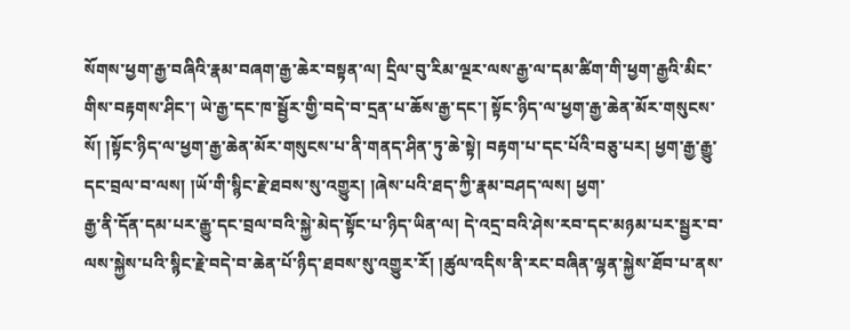སོགས་ཕྱག་རྒྱ་བཞིའི་རྣམ་བཞག་རྒྱ་ཆེར་བསྟན་ལ། དྲིལ་བུ་རིམ་ལྔར་ལས་རྒྱ་ལ་དམ་ཚིག་གི་ཕྱག་རྒྱའི་མིང་གིས་བརྟགས་ཤིང་། ཡེ་རྒྱ་དང་ཁ་སྦྱོར་གྱི་བདེ་བ་དྲན་པ་ཆོས་རྒྱ་དང་། སྟོང་ཉིད་ལ་ཕྱག་རྒྱ་ཆེན་མོར་གསུངས་སོ། །སྟོང་ཉིད་ལ་ཕྱག་རྒྱ་ཆེན་མོར་གསུངས་པ་ནི་གནད་ཤིན་ཏུ་ཆེ་སྟེ། བརྟག་པ་དང་པོའི་བཅུ་པར། ཕྱག་རྒྱ་རྒྱུ་དང་བྲལ་བ་ལས། །ཡོ་གི་སྙིང་རྗེ་ཐབས་སུ་འགྱུར། །ཞེས་པའི་ཐད་ཀྱི་རྣམ་བཤད་ལས། ཕྱག་
རྒྱ་ནི་དོན་དམ་པར་རྒྱུ་དང་བྲལ་བའི་སྐྱེ་མེད་སྟོང་པ་ཉིད་ཡིན་ལ། དེ་འདྲ་བའི་ཤེས་རབ་དང་མཉམ་པར་སྦྱར་བ་ལས་སྐྱེས་པའི་སྙིང་རྗེ་བདེ་བ་ཆེན་པོ་ཉིད་ཐབས་སུ་འགྱུར་རོ། །ཚུལ་འདིས་ནི་རང་བཞིན་ལྷན་སྐྱེས་ཐོབ་པ་ནས་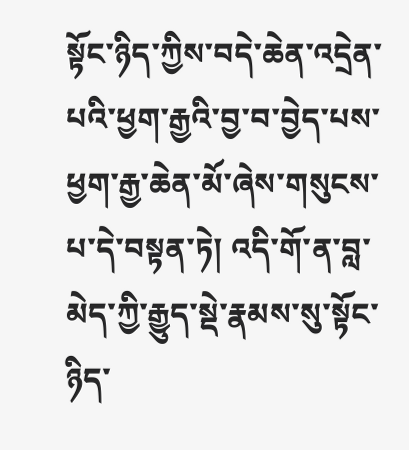སྟོང་ཉིད་ཀྱིས་བདེ་ཆེན་འདྲེན་པའི་ཕྱག་རྒྱའི་བྱ་བ་བྱེད་པས་ཕྱག་རྒྱ་ཆེན་མོ་ཞེས་གསུངས་པ་དེ་བསྟན་ཏེ། འདི་གོ་ན་བླ་མེད་ཀྱི་རྒྱུད་སྡེ་རྣམས་སུ་སྟོང་ཉིད་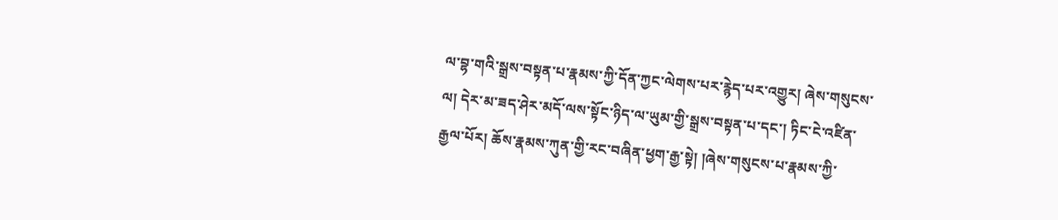ལ་བྷ་གའི་སྒྲས་བསྟན་པ་རྣམས་ཀྱི་དོན་ཀྱང་ལེགས་པར་རྙེད་པར་འགྱུར། ཞེས་གསུངས་ལ། དེར་མ་ཟད་ཤེར་མདོ་ལས་སྟོང་ཉིད་ལ་ཡུམ་གྱི་སྒྲས་བསྟན་པ་དང་། ཏིང་ངེ་འཛིན་རྒྱལ་པོར། ཆོས་རྣམས་ཀུན་གྱི་རང་བཞིན་ཕྱག་རྒྱ་སྟེ། །ཞེས་གསུངས་པ་རྣམས་ཀྱི་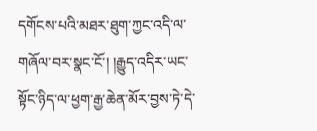དགོངས་པའི་མཐར་ཐུག་ཀྱང་འདི་ལ་གཞོལ་བར་སྣང་ངོ་། །རྒྱུད་འདིར་ཡང་སྟོང་ཉིད་ལ་ཕྱག་རྒྱ་ཆེན་མོར་བྱས་ཏེ་དེ་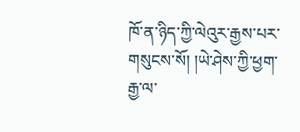ཁོ་ན་ཉིད་ཀྱི་ལེའུར་རྒྱས་པར་གསུངས་སོ། །ཡེ་ཤེས་ཀྱི་ཕྱག་རྒྱ་ལ་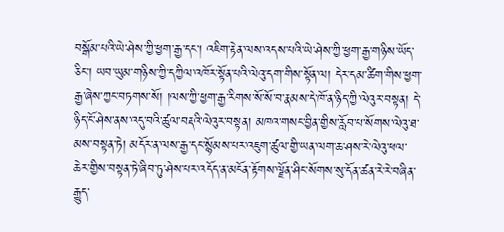བསྒོམ་པའི་ཡེ་ཤེས་ཀྱི་ཕྱག་རྒྱ་དང་། འཇིག་རྟེན་ལས་འདས་པའི་ཡེ་ཤེས་ཀྱི་ཕྱག་རྒྱ་གཉིས་ཡོད་ཅིང་། ཡབ་ཡུམ་གཉིས་ཀྱི་དཀྱིལ་འཁོར་སྟོན་པའི་ལེའུ་དག་གིས་སྟོན་ལ། དེར་དམ་ཚིག་གིས་ཕྱག་རྒྱ་ཞེས་ཀྱང་བཏགས་སོ། །ལས་ཀྱི་ཕྱག་རྒྱ་རིགས་སོ་སོ་བ་རྣམས་དེ་ཁོ་ན་ཉིད་ཀྱི་ལེའུར་བསྟན། དེ་ཉིད་ངོ་ཤེས་ནས་འདུ་བའི་ཚུལ་བརྡའི་ལེའུར་བསྟན། མཁའ་གསང་བྱིན་གྱིས་རློབ་པ་སོགས་ལེའུ་ཐ་མས་བསྟན་ཏེ། མདོར་ན་ལས་རྒྱ་དང་སྙོམས་པར་འཇུག་ཚུལ་གྱི་ཡན་ལག་ཆ་ཤས་རེ་ལེའུ་ཕལ་ཆེར་གྱིས་བསྟན་ཏེ་ཞིབ་ཏུ་ཤེས་པར་འདོད་ན་མངོན་རྟོགས་ལྗོན་ཤིང་སོགས་སུ་དོན་ཚན་རེ་རེ་བཞིན་རྒྱུད་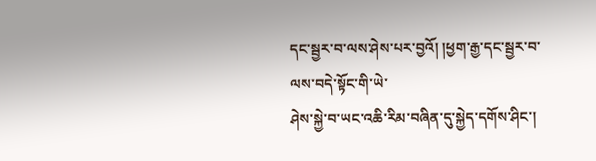དང་སྦྱར་བ་ལས་ཤེས་པར་བྱའོ། །ཕྱག་རྒྱ་དང་སྦྱར་བ་ལས་བདེ་སྟོང་གི་ཡེ་
ཤེས་སྐྱེ་བ་ཡང་འཆི་རིམ་བཞིན་དུ་སྐྱེད་དགོས་ཤིང་།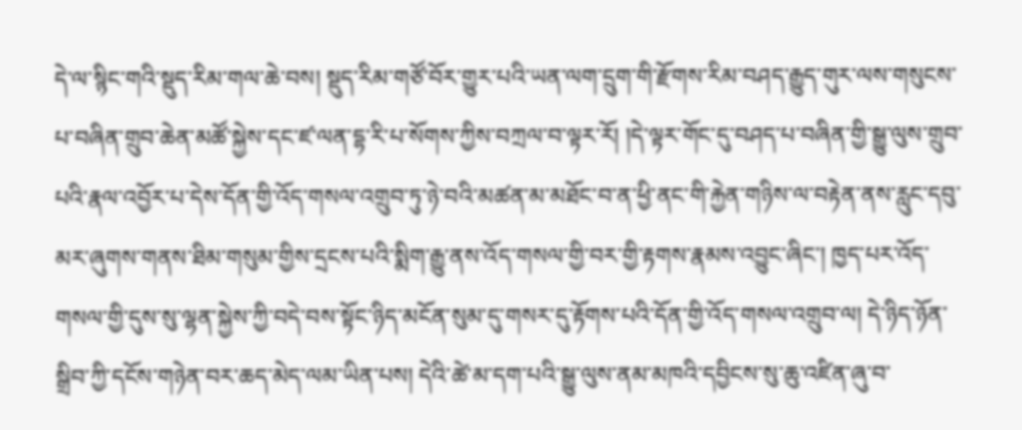དེ་ལ་སྙིང་གའི་སྡུད་རིམ་གལ་ཆེ་བས། སྡུད་རིམ་གཙོ་བོར་གྱུར་པའི་ཡན་ལག་དྲུག་གི་རྫོགས་རིམ་བཤད་རྒྱུད་གུར་ལས་གསུངས་པ་བཞིན་གྲུབ་ཆེན་མཚོ་སྐྱེས་དང་ཛ་ལན་དྷ་རི་པ་སོགས་ཀྱིས་བཀྲལ་བ་ལྟར་རོ། །དེ་ལྟར་གོང་དུ་བཤད་པ་བཞིན་གྱི་སྒྱུ་ལུས་གྲུབ་པའི་རྣལ་འབྱོར་པ་དེས་དོན་གྱི་འོད་གསལ་འགྲུབ་ཏུ་ཉེ་བའི་མཚན་མ་མཐོང་བ་ན་ཕྱི་ནང་གི་རྐྱེན་གཉིས་ལ་བརྟེན་ནས་རླུང་དབུ་མར་ཞུགས་གནས་ཐིམ་གསུམ་གྱིས་དྲངས་པའི་སྨིག་རྒྱུ་ནས་འོད་གསལ་གྱི་བར་གྱི་རྟགས་རྣམས་འབྱུང་ཞིང་། ཁྱད་པར་འོད་གསལ་གྱི་དུས་སུ་ལྷན་སྐྱེས་ཀྱི་བདེ་བས་སྟོང་ཉིད་མངོན་སུམ་དུ་གསར་དུ་རྟོགས་པའི་དོན་གྱི་འོད་གསལ་འགྲུབ་ལ། དེ་ཉིད་ཉོན་སྒྲིབ་ཀྱི་དངོས་གཉེན་བར་ཆད་མེད་ལམ་ཡིན་པས། དེའི་ཚེ་མ་དག་པའི་སྒྱུ་ལུས་ནམ་མཁའི་དབྱིངས་སུ་ཆུ་འཛིན་ཞུ་བ་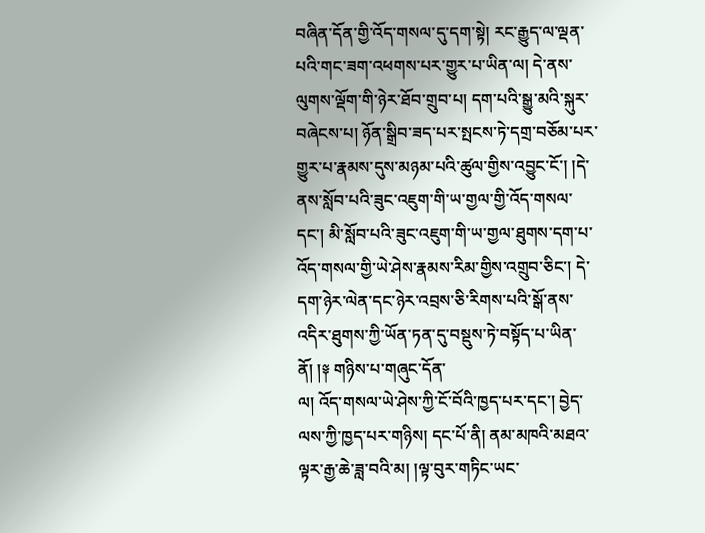བཞིན་དོན་གྱི་འོད་གསལ་དུ་དག་སྟེ། རང་རྒྱུད་ལ་ལྡན་པའི་གང་ཟག་འཕགས་པར་གྱུར་པ་ཡིན་ལ། དེ་ནས་ལུགས་ལྡོག་གི་ཉེར་ཐོབ་གྲུབ་པ། དག་པའི་སྒྱུ་མའི་སྐུར་བཞེངས་པ། ཉོན་སྒྲིབ་ཟད་པར་སྤངས་ཏེ་དགྲ་བཅོམ་པར་གྱུར་པ་རྣམས་དུས་མཉམ་པའི་ཚུལ་གྱིས་འབྱུང་ངོ་། །དེ་ནས་སློབ་པའི་ཟུང་འཇུག་གི་ཡ་གྱལ་གྱི་འོད་གསལ་དང་། མི་སློབ་པའི་ཟུང་འཇུག་གི་ཡ་གྱལ་ཐུགས་དག་པ་འོད་གསལ་གྱི་ཡེ་ཤེས་རྣམས་རིམ་གྱིས་འགྲུབ་ཅིང་། དེ་དག་ཉེར་ལེན་དང་ཉེར་འབྲས་ཅི་རིགས་པའི་སྒོ་ནས་འདིར་ཐུགས་ཀྱི་ཡོན་ཏན་དུ་བསྡུས་ཏེ་བསྟོད་པ་ཡིན་ནོ། །༈ གཉིས་པ་གཞུང་དོན་
ལ། འོད་གསལ་ཡེ་ཤེས་ཀྱི་ངོ་བོའི་ཁྱད་པར་དང་། བྱེད་ལས་ཀྱི་ཁྱད་པར་གཉིས། དང་པོ་ནི། ནམ་མཁའི་མཐའ་ལྟར་རྒྱ་ཆེ་ཟླ་བའི་མ། །ལྟ་བུར་གཏིང་ཡང་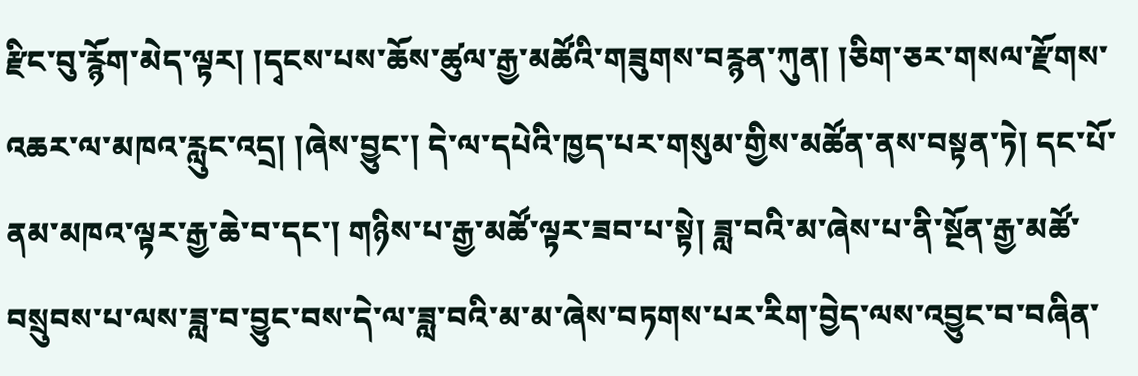རྫིང་བུ་རྙོག་མེད་ལྟར། །དྭངས་པས་ཆོས་ཚུལ་རྒྱ་མཚོའི་གཟུགས་བརྙན་ཀུན། །ཅིག་ཅར་གསལ་རྫོགས་འཆར་ལ་མཁའ་རླུང་འདྲ། །ཞེས་བྱུང་། དེ་ལ་དཔེའི་ཁྱད་པར་གསུམ་གྱིས་མཚོན་ནས་བསྟན་ཏེ། དང་པོ་ནམ་མཁའ་ལྟར་རྒྱ་ཆེ་བ་དང་། གཉིས་པ་རྒྱ་མཚོ་ལྟར་ཟབ་པ་སྟེ། ཟླ་བའི་མ་ཞེས་པ་ནི་སྔོན་རྒྱ་མཚོ་བསྲུབས་པ་ལས་ཟླ་བ་བྱུང་བས་དེ་ལ་ཟླ་བའི་མ་མ་ཞེས་བཏགས་པར་རིག་བྱེད་ལས་འབྱུང་བ་བཞིན་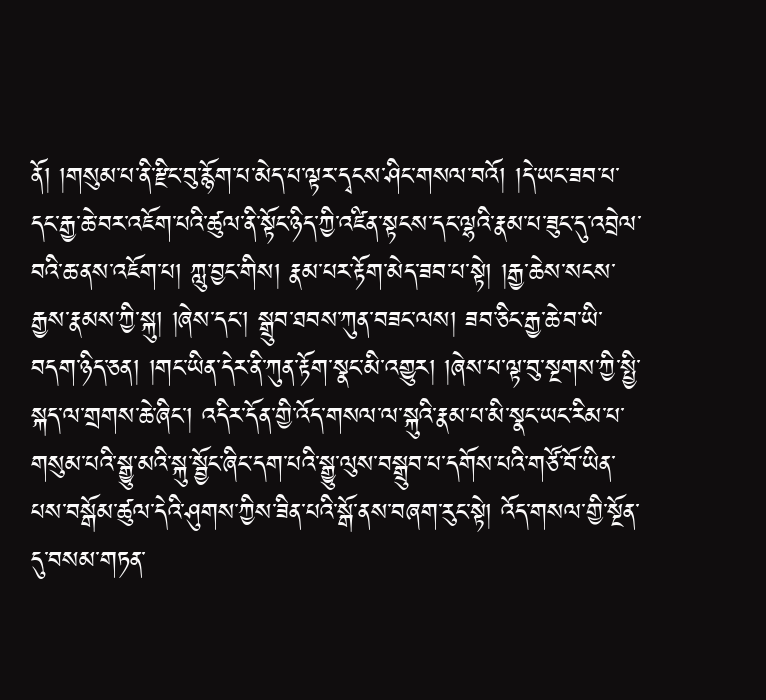ནོ། །གསུམ་པ་ནི་རྫིང་བུ་རྙོག་པ་མེད་པ་ལྟར་དྭངས་ཤིང་གསལ་བའོ། །དེ་ཡང་ཟབ་པ་དང་རྒྱ་ཆེ་བར་འཇོག་པའི་ཚུལ་ནི་སྟོང་ཉིད་ཀྱི་འཛིན་སྟངས་དང་ལྷའི་རྣམ་པ་ཟུང་དུ་འབྲེལ་བའི་ཆ་ནས་འཇོག་པ། ཀླུ་བྱང་གིས། རྣམ་པར་རྟོག་མེད་ཟབ་པ་སྟེ། །རྒྱ་ཆེས་སངས་རྒྱས་རྣམས་ཀྱི་སྐུ། །ཞེས་དང་། སྒྲུབ་ཐབས་ཀུན་བཟང་ལས། ཟབ་ཅིང་རྒྱ་ཆེ་བ་ཡི་བདག་ཉིད་ཅན། །གང་ཡིན་དེར་ནི་ཀུན་རྟོག་སྣང་མི་འགྱུར། །ཞེས་པ་ལྟ་བུ་སྔགས་ཀྱི་སྤྱི་སྐད་ལ་གྲགས་ཆེ་ཞིང་། འདིར་དོན་གྱི་འོད་གསལ་ལ་སྐུའི་རྣམ་པ་མི་སྣང་ཡང་རིམ་པ་གསུམ་པའི་སྒྱུ་མའི་སྐུ་སྦྱོང་ཞིང་དག་པའི་སྒྱུ་ལུས་བསྒྲུབ་པ་དགོས་པའི་གཙོ་བོ་ཡིན་པས་བསྒོམ་ཚུལ་དེའི་ཤུགས་ཀྱིས་ཟིན་པའི་སྒོ་ནས་བཞག་རུང་སྟེ། འོད་གསལ་གྱི་སྔོན་དུ་བསམ་གཏན་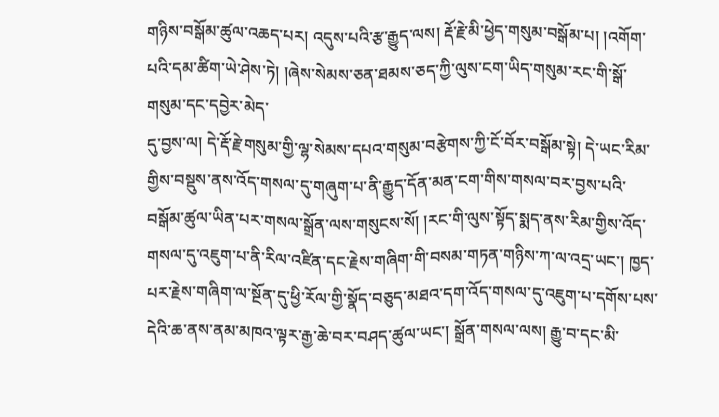གཉིས་བསྒོམ་ཚུལ་འཆད་པར། འདུས་པའི་རྩ་རྒྱུད་ལས། རྡོ་རྗེ་མི་ཕྱེད་གསུམ་བསྒོམ་པ། །འགོག་པའི་དམ་ཚིག་ཡེ་ཤེས་ཏེ། །ཞེས་སེམས་ཅན་ཐམས་ཅད་ཀྱི་ལུས་ངག་ཡིད་གསུམ་རང་གི་སྒོ་གསུམ་དང་དབྱེར་མེད་
དུ་བྱས་ལ། དེ་རྡོ་རྗེ་གསུམ་གྱི་ལྷ་སེམས་དཔའ་གསུམ་བརྩེགས་ཀྱི་ངོ་བོར་བསྒོམ་སྟེ། དེ་ཡང་རིམ་གྱིས་བསྡུས་ནས་འོད་གསལ་དུ་གཞུག་པ་ནི་རྒྱུད་དོན་མན་ངག་གིས་གསལ་བར་བྱས་པའི་བསྒོམ་ཚུལ་ཡིན་པར་གསལ་སྒྲོན་ལས་གསུངས་སོ། །རང་གི་ལུས་སྟོད་སྨད་ནས་རིམ་གྱིས་འོད་གསལ་དུ་འཇུག་པ་ནི་རིལ་འཛིན་དང་རྗེས་གཞིག་གི་བསམ་གཏན་གཉིས་ཀ་ལ་འདྲ་ཡང་། ཁྱད་པར་རྗེས་གཞིག་ལ་སྔོན་དུ་ཕྱི་རོལ་གྱི་སྣོད་བཅུད་མཐའ་དག་འོད་གསལ་དུ་འཇུག་པ་དགོས་པས་དེའི་ཆ་ནས་ནམ་མཁའ་ལྟར་རྒྱ་ཆེ་བར་བཤད་ཚུལ་ཡང་། སྒྲོན་གསལ་ལས། རྒྱུ་བ་དང་མི་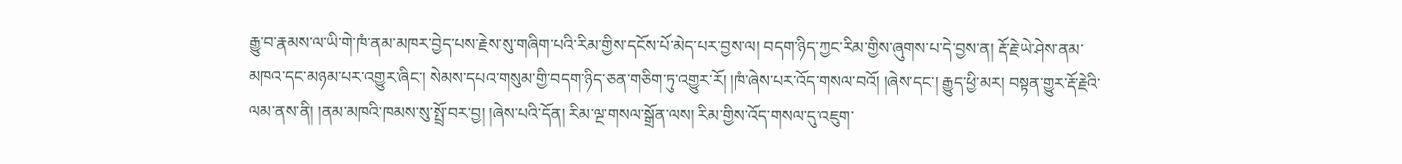རྒྱུ་བ་རྣམས་ལ་ཡི་གེ་ཁཾ་ནམ་མཁར་བྱེད་པས་རྗེས་སུ་གཞིག་པའི་རིམ་གྱིས་དངོས་པོ་མེད་པར་བྱས་ལ། བདག་ཉིད་ཀྱང་རིམ་གྱིས་ཞུགས་པ་དེ་བྱས་ན། རྡོ་རྗེ་ཡེ་ཤེས་ནམ་མཁའ་དང་མཉམ་པར་འགྱུར་ཞིང་། སེམས་དཔའ་གསུམ་གྱི་བདག་ཉིད་ཅན་གཅིག་ཏུ་འགྱུར་རོ། །ཁཾ་ཞེས་པར་འོད་གསལ་བའོ། །ཞེས་དང་། རྒྱུད་ཕྱི་མར། བསྟན་གྱུར་རྡོ་རྗེའི་ལམ་ནས་ནི། །ནམ་མཁའི་ཁམས་སུ་སྤྲོ་བར་བྱ། །ཞེས་པའི་དོན། རིམ་ལྔ་གསལ་སྒྲོན་ལས། རིམ་གྱིས་འོད་གསལ་དུ་འཇུག་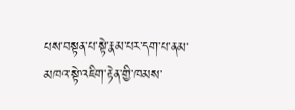པས་བསྟན་པ་སྟེ་རྣམ་པར་དག་པ་ནམ་མཁའ་སྟེ་འཇིག་རྟེན་གྱི་ཁམས་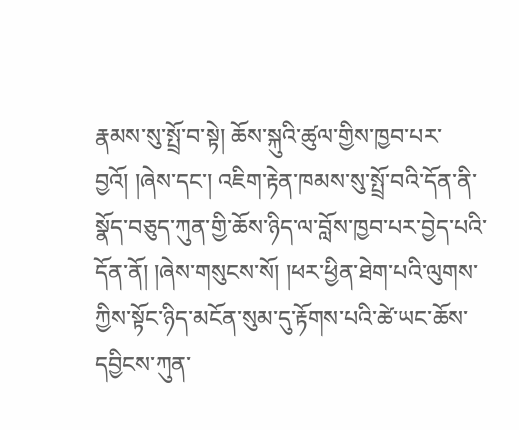རྣམས་སུ་སྤྲོ་བ་སྟེ། ཆོས་སྐུའི་ཚུལ་གྱིས་ཁྱབ་པར་བྱའོ། །ཞེས་དང་། འཇིག་རྟེན་ཁམས་སུ་སྤྲོ་བའི་དོན་ནི་སྣོད་བཅུད་ཀུན་གྱི་ཆོས་ཉིད་ལ་བློས་ཁྱབ་པར་བྱེད་པའི་དོན་ནོ། །ཞེས་གསུངས་སོ། །ཕར་ཕྱིན་ཐེག་པའི་ལུགས་ཀྱིས་སྟོང་ཉིད་མངོན་སུམ་དུ་རྟོགས་པའི་ཚེ་ཡང་ཆོས་དབྱིངས་ཀུན་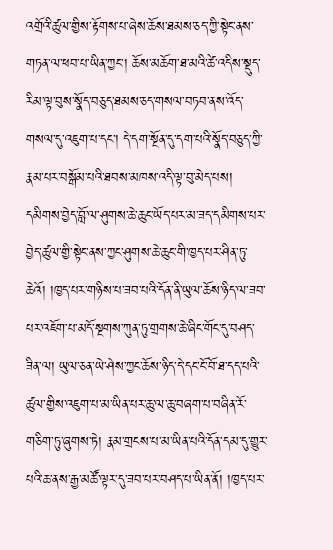འགྲོའི་ཚུལ་གྱིས་རྟོགས་པ་ཞེས་ཆོས་ཐམས་ཅད་ཀྱི་སྟེང་ནས་གཏན་ལ་ཕབ་པ་ཡིན་ཀྱང་། ཆོས་མཆོག་ཐ་མའི་ཚེ་འདིས་སྡུད་རིམ་ལྟ་བུས་སྣོད་བཅུད་ཐམས་ཅད་གསལ་བཏབ་ནས་འོད་གསལ་དུ་འཇུག་པ་དང་། དེ་དག་སྔོན་དུ་དག་པའི་སྣོད་བཅུད་ཀྱི་རྣམ་པར་བསྒོམ་པའི་ཐབས་མཁས་འདི་ལྟ་བུ་མེད་པས། དམིགས་བྱེད་བློ་ལ་ཤུགས་ཆེ་ཆུང་ཡོད་པར་མ་ཟད་དམིགས་པར་བྱེད་ཚུལ་གྱི་སྟེང་ནས་ཀྱང་ཤུགས་ཆེ་ཆུང་གི་ཁྱད་པར་ཤིན་ཏུ་ཆེའོ། །ཁྱད་པར་གཉིས་པ་ཟབ་པའི་དོན་ནི་ཡུལ་ཆོས་ཉིད་ལ་ཟབ་པར་འཇོག་པ་མདོ་སྔགས་ཀུན་ཏུ་གྲགས་ཆེ་ཞིང་གོང་དུ་བཤད་ཟིན་ལ། ཡུལ་ཅན་ཡེ་ཤེས་ཀྱང་ཆོས་ཉིད་དེ་དང་ངོ་བོ་ཐ་དད་པའི་ཚུལ་གྱིས་འཇུག་པ་མ་ཡིན་པར་ཆུ་ལ་ཆུ་བཞག་པ་བཞིན་རོ་གཅིག་ཏུ་ཞུགས་ཏེ། རྣམ་གྲངས་པ་མ་ཡིན་པའི་དོན་དམ་དུ་གྱུར་པའི་ཆ་ནས་རྒྱ་མཚོ་ལྟར་དུ་ཟབ་པར་བཤད་པ་ཡིན་ནོ། །ཁྱད་པར་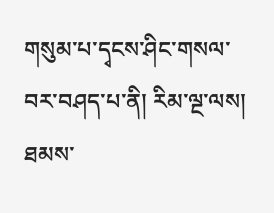གསུམ་པ་དྭངས་ཤིང་གསལ་བར་བཤད་པ་ནི། རིམ་ལྔ་ལས། ཐམས་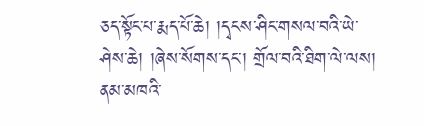ཅད་སྟོང་པ་རྨད་པོ་ཆེ། །དྭངས་ཤིང་གསལ་བའི་ཡེ་ཤེས་ཆེ། །ཞེས་སོགས་དང་། གྲོལ་བའི་ཐིག་ལེ་ལས། ནམ་མཁའི་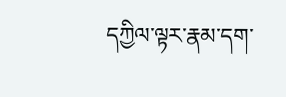དཀྱིལ་ལྟར་རྣམ་དག་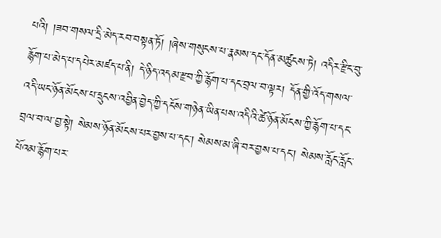པའི། །ཟབ་གསལ་དྲི་མེད་རབ་བསྟན་ཏོ། །ཞེས་གསུངས་པ་རྣམས་དང་དོན་མཚུངས་ཏེ། འདིར་རྫིང་བུ་རྙོག་པ་མེད་པ་དཔེར་མཛད་པ་ནི། དེ་ཉིད་འདམ་རྫབ་ཀྱི་རྙོག་པ་དང་བྲལ་བ་ལྟར། དོན་གྱི་འོད་གསལ་འདི་ཡང་ཉོན་མོངས་པ་དྲུངས་འབྱིན་བྱེད་ཀྱི་དངོས་གཉེན་ཡིན་པས་འདིའི་ཚེ་ཉོན་མོངས་ཀྱི་རྙོག་པ་དང་བྲལ་བ་ལ་བྱ་སྟེ། སེམས་ཉོན་མོངས་པར་བྱས་པ་དང་། སེམས་མ་ཞི་བར་བྱས་པ་དང་། སེམས་རློང་རློང་པོའམ་རྙོག་པར་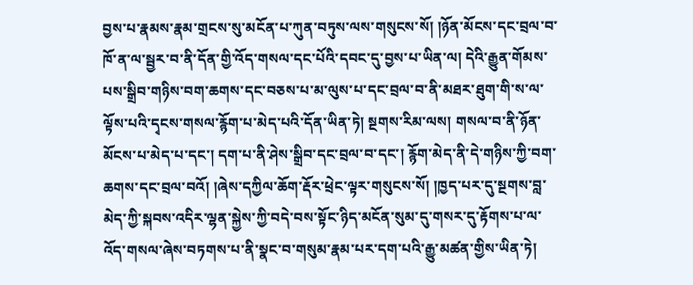བྱས་པ་རྣམས་རྣམ་གྲངས་སུ་མངོན་པ་ཀུན་བཏུས་ལས་གསུངས་སོ། །ཉོན་མོངས་དང་བྲལ་བ་ཁོ་ན་ལ་སྦྱར་བ་ནི་དོན་གྱི་འོད་གསལ་དང་པོའི་དབང་དུ་བྱས་པ་ཡིན་ལ། དེའི་རྒྱུན་གོམས་པས་སྒྲིབ་གཉིས་བག་ཆགས་དང་བཅས་པ་མ་ལུས་པ་དང་བྲལ་བ་ནི་མཐར་ཐུག་གི་ས་ལ་ལྟོས་པའི་དྭངས་གསལ་རྙོག་པ་མེད་པའི་དོན་ཡིན་ཏེ། སྔགས་རིམ་ལས། གསལ་བ་ནི་ཉོན་མོངས་པ་མེད་པ་དང་། དག་པ་ནི་ཤེས་སྒྲིབ་དང་བྲལ་བ་དང་། རྙོག་མེད་ནི་དེ་གཉིས་ཀྱི་བག་ཆགས་དང་བྲལ་བའོ། །ཞེས་དཀྱིལ་ཆོག་རྡོར་ཕྲེང་ལྟར་གསུངས་སོ། །ཁྱད་པར་དུ་སྔགས་བླ་མེད་ཀྱི་སྐབས་འདིར་ལྷན་སྐྱེས་ཀྱི་བདེ་བས་སྟོང་ཉིད་མངོན་སུམ་དུ་གསར་དུ་རྟོགས་པ་ལ་འོད་གསལ་ཞེས་བཏགས་པ་ནི་སྣང་བ་གསུམ་རྣམ་པར་དག་པའི་རྒྱུ་མཚན་གྱིས་ཡིན་ཏེ།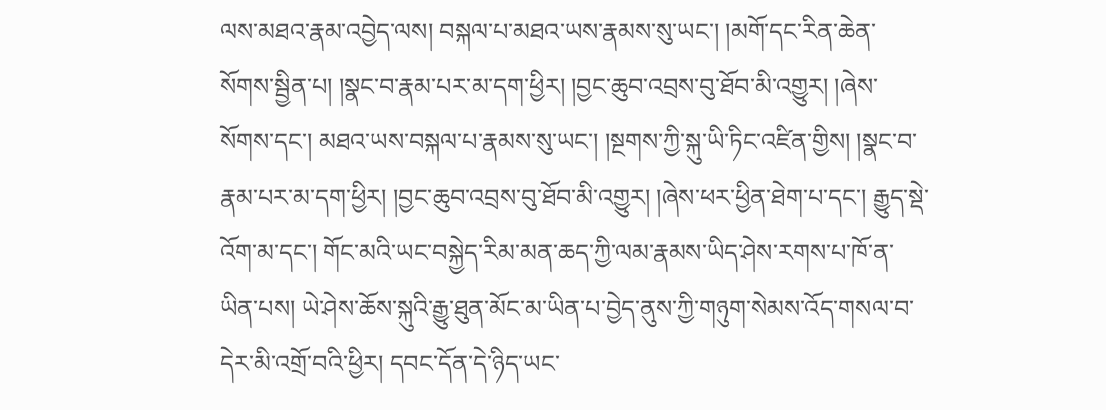ལས་མཐའ་རྣམ་འབྱེད་ལས། བསྐལ་པ་མཐའ་ཡས་རྣམས་སུ་ཡང་། །མགོ་དང་རིན་ཆེན་སོགས་སྦྱིན་པ། །སྣང་བ་རྣམ་པར་མ་དག་ཕྱིར། །བྱང་ཆུབ་འབྲས་བུ་ཐོབ་མི་འགྱུར། །ཞེས་སོགས་དང་། མཐའ་ཡས་བསྐལ་པ་རྣམས་སུ་ཡང་། །སྔགས་ཀྱི་སྐུ་ཡི་ཏིང་འཛིན་གྱིས། །སྣང་བ་རྣམ་པར་མ་དག་ཕྱིར། །བྱང་ཆུབ་འབྲས་བུ་ཐོབ་མི་འགྱུར། །ཞེས་ཕར་ཕྱིན་ཐེག་པ་དང་། རྒྱུད་སྡེ་འོག་མ་དང་། གོང་མའི་ཡང་བསྐྱེད་རིམ་མན་ཆད་ཀྱི་ལམ་རྣམས་ཡིད་ཤེས་རགས་པ་ཁོ་ན་ཡིན་པས། ཡེ་ཤེས་ཆོས་སྐུའི་རྒྱུ་ཐུན་མོང་མ་ཡིན་པ་བྱེད་ནུས་ཀྱི་གཉུག་སེམས་འོད་གསལ་བ་དེར་མི་འགྲོ་བའི་ཕྱིར། དབང་དོན་དེ་ཉིད་ཡང་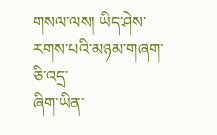གསལ་ལས། ཡིད་ཤེས་རགས་པའི་མཉམ་གཞག་ཅི་འདྲ་
ཞིག་ཡིན་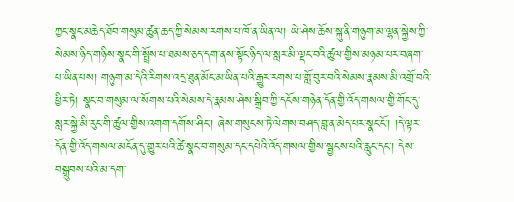ཀྱང་སྣང་མཆེད་ཐོབ་གསུམ་ཚུན་ཆད་ཀྱི་སེམས་རགས་པ་ཁོ་ན་ཡིན་ལ། ཡེ་ཤེས་ཆོས་སྐུ་ནི་གཉུག་མ་ལྷན་སྐྱེས་ཀྱི་སེམས་ཉིད་གཉིས་སྣང་གི་སྤྲོས་པ་ཐམས་ཅད་དག་ནས་སྟོང་ཉིད་ལ་སླར་མི་ལྡང་བའི་ཚུལ་གྱིས་མཉམ་པར་བཞག་པ་ཡིན་པས། གཉུག་མ་དེའི་རིགས་འདྲ་ཐུན་མོང་མ་ཡིན་པའི་རྒྱུར་རགས་པ་གློ་བུར་བའི་སེམས་རྣམས་མི་འགྲོ་བའི་ཕྱིར་ཏེ། སྣང་བ་གསུམ་ལ་སོགས་པའི་སེམས་དེ་རྣམས་ཤེས་སྒྲིབ་ཀྱི་དངོས་གཉེན་དོན་གྱི་འོད་གསལ་གྱི་གོང་དུ་སླར་སྐྱེ་མི་རུང་གི་ཚུལ་གྱིས་འགག་དགོས་ཤིང་། ཞེས་གསུངས་ཏེ་ལེགས་བཤད་བླ་ན་མེད་པར་སྣང་ངོ་། །དེ་ལྟར་དོན་གྱི་འོད་གསལ་མངོན་དུ་གྱུར་པའི་ཚེ་སྣང་བ་གསུམ་དང་དཔེའི་འོད་གསལ་གྱིས་སྦྱངས་པའི་རླུང་དང་། དེས་བསྒྲུབས་པའི་མ་དག་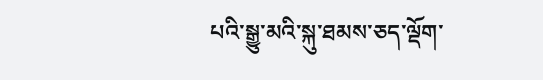པའི་སྒྱུ་མའི་སྐུ་ཐམས་ཅད་ལྡོག་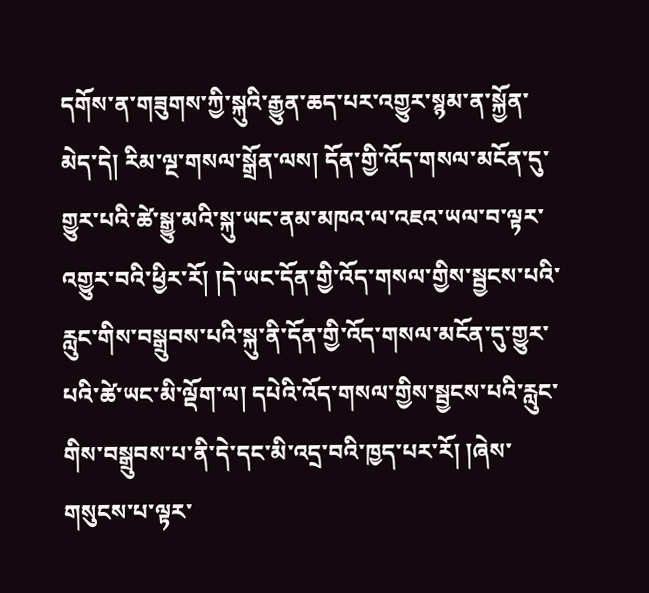དགོས་ན་གཟུགས་ཀྱི་སྐུའི་རྒྱུན་ཆད་པར་འགྱུར་སྙམ་ན་སྐྱོན་མེད་དེ། རིམ་ལྔ་གསལ་སྒྲོན་ལས། དོན་གྱི་འོད་གསལ་མངོན་དུ་གྱུར་པའི་ཚེ་སྒྱུ་མའི་སྐུ་ཡང་ནམ་མཁའ་ལ་འཇའ་ཡལ་བ་ལྟར་འགྱུར་བའི་ཕྱིར་རོ། །དེ་ཡང་དོན་གྱི་འོད་གསལ་གྱིས་སྦྱངས་པའི་རླུང་གིས་བསྒྲུབས་པའི་སྐུ་ནི་དོན་གྱི་འོད་གསལ་མངོན་དུ་གྱུར་པའི་ཚེ་ཡང་མི་ལྡོག་ལ། དཔེའི་འོད་གསལ་གྱིས་སྦྱངས་པའི་རླུང་གིས་བསྒྲུབས་པ་ནི་དེ་དང་མི་འདྲ་བའི་ཁྱད་པར་རོ། །ཞེས་གསུངས་པ་ལྟར་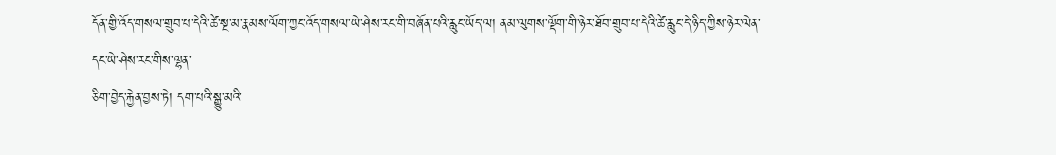དོན་གྱི་འོད་གསལ་གྲུབ་པ་དེའི་ཚེ་སྔ་མ་རྣམས་ལོག་ཀྱང་འོད་གསལ་ཡེ་ཤེས་རང་གི་བཞོན་པའི་རླུང་ཡོད་ལ། ནམ་ལུགས་ལྡོག་གི་ཉེར་ཐོབ་གྲུབ་པ་དེའི་ཚེ་རླུང་དེ་ཉིད་ཀྱིས་ཉེར་ལེན་དང་ཡེ་ཤེས་རང་གིས་ལྷན་
ཅིག་བྱེད་རྐྱེན་བྱས་ཏེ། དག་པའི་སྒྱུ་མའི་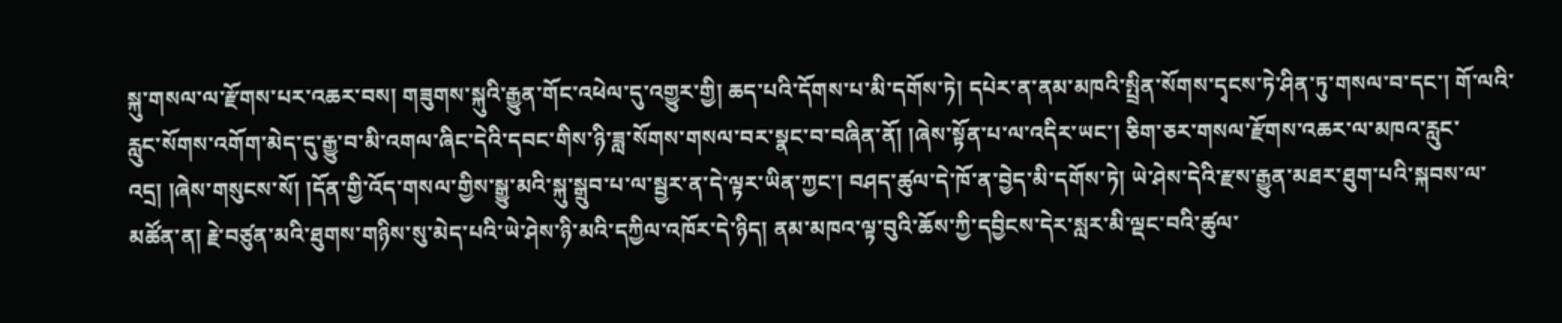སྐུ་གསལ་ལ་རྫོགས་པར་འཆར་བས། གཟུགས་སྐུའི་རྒྱུན་གོང་འཕེལ་དུ་འགྱུར་གྱི། ཆད་པའི་དོགས་པ་མི་དགོས་ཏེ། དཔེར་ན་ནམ་མཁའི་སྤྲིན་སོགས་དྭངས་ཏེ་ཤིན་ཏུ་གསལ་བ་དང་། གོ་ལའི་རླུང་སོགས་འགོག་མེད་དུ་རྒྱུ་བ་མི་འགལ་ཞིང་དེའི་དབང་གིས་ཉི་ཟླ་སོགས་གསལ་བར་སྣང་བ་བཞིན་ནོ། །ཞེས་སྟོན་པ་ལ་འདིར་ཡང་། ཅིག་ཅར་གསལ་རྫོགས་འཆར་ལ་མཁའ་རླུང་འདྲ། །ཞེས་གསུངས་སོ། །དོན་གྱི་འོད་གསལ་གྱིས་སྒྱུ་མའི་སྐུ་སྒྲུབ་པ་ལ་སྦྱར་ན་དེ་ལྟར་ཡིན་ཀྱང་། བཤད་ཚུལ་དེ་ཁོ་ན་བྱེད་མི་དགོས་ཏེ། ཡེ་ཤེས་དེའི་རྫས་རྒྱུན་མཐར་ཐུག་པའི་སྐབས་ལ་མཚོན་ན། རྗེ་བཙུན་མའི་ཐུགས་གཉིས་སུ་མེད་པའི་ཡེ་ཤེས་ཉི་མའི་དཀྱིལ་འཁོར་དེ་ཉིད། ནམ་མཁའ་ལྟ་བུའི་ཆོས་ཀྱི་དབྱིངས་དེར་སླར་མི་ལྡང་བའི་ཚུལ་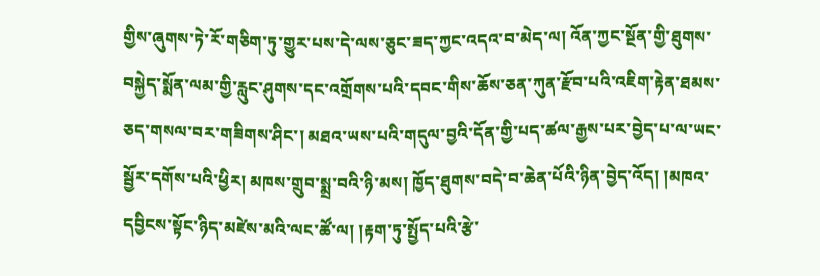གྱིས་ཞུགས་ཏེ་རོ་གཅིག་ཏུ་གྱུར་པས་དེ་ལས་ཅུང་ཟད་ཀྱང་འདའ་བ་མེད་ལ། འོན་ཀྱང་སྔོན་གྱི་ཐུགས་བསྐྱེད་སྨོན་ལམ་གྱི་རླུང་ཤུགས་དང་འགྲོགས་པའི་དབང་གིས་ཆོས་ཅན་ཀུན་རྫོབ་པའི་འཇིག་རྟེན་ཐམས་ཅད་གསལ་བར་གཟིགས་ཤིང་། མཐའ་ཡས་པའི་གདུལ་བྱའི་དོན་གྱི་པད་ཚལ་རྒྱས་པར་བྱེད་པ་ལ་ཡང་སྦྱོར་དགོས་པའི་ཕྱིར། མཁས་གྲུབ་སྨྲ་བའི་ཉི་མས། ཁྱོད་ཐུགས་བདེ་བ་ཆེན་པོའི་ཉིན་བྱེད་འོད། །མཁའ་དབྱིངས་སྟོང་ཉིད་མཛེས་མའི་ལང་ཚོ་ལ། །རྟག་ཏུ་སྤྱོད་པའི་རྩེ་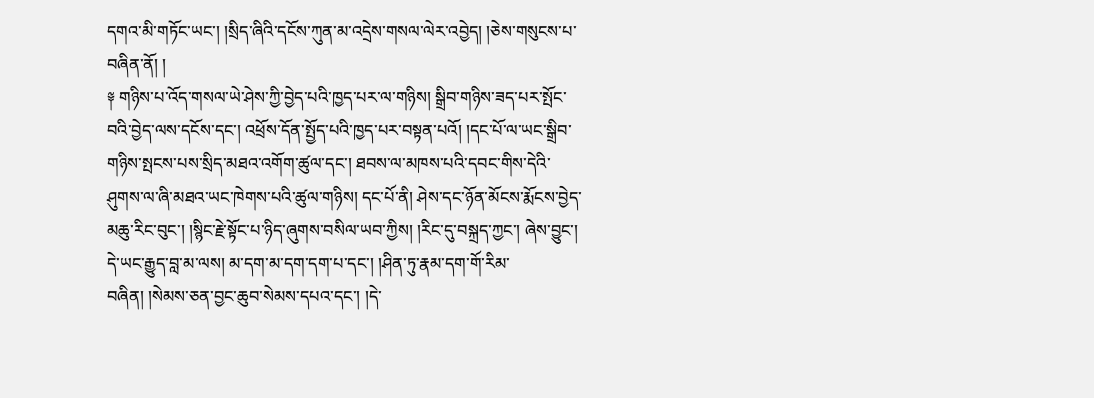དགའ་མི་གཏོང་ཡང་། །སྲིད་ཞིའི་དངོས་ཀུན་མ་འདྲེས་གསལ་ལེར་འབྱེད། །ཅེས་གསུངས་པ་བཞིན་ནོ། །
༈ གཉིས་པ་འོད་གསལ་ཡེ་ཤེས་ཀྱི་བྱེད་པའི་ཁྱད་པར་ལ་གཉིས། སྒྲིབ་གཉིས་ཟད་པར་སྤོང་བའི་བྱེད་ལས་དངོས་དང་། འཕྲོས་དོན་སྤྱོད་པའི་ཁྱད་པར་བསྟན་པའོ། །དང་པོ་ལ་ཡང་སྒྲིབ་གཉིས་སྤངས་པས་སྲིད་མཐའ་འགོག་ཚུལ་དང་། ཐབས་ལ་མཁས་པའི་དབང་གིས་དེའི་ཤུགས་ལ་ཞི་མཐའ་ཡང་ཁེགས་པའི་ཚུལ་གཉིས། དང་པོ་ནི། ཤེས་དང་ཉོན་མོངས་རྨོངས་བྱེད་མཆུ་རིང་བུང་། །སྙིང་རྗེ་སྟོང་པ་ཉིད་ཞུགས་བསིལ་ཡབ་ཀྱིས། །རིང་དུ་བསྐྲད་ཀྱང་། ཞེས་བྱུང་། དེ་ཡང་རྒྱུད་བླ་མ་ལས། མ་དག་མ་དག་དག་པ་དང་། །ཤིན་ཏུ་རྣམ་དག་གོ་རིམ་བཞིན། །སེམས་ཅན་བྱང་ཆུབ་སེམས་དཔའ་དང་། །དེ་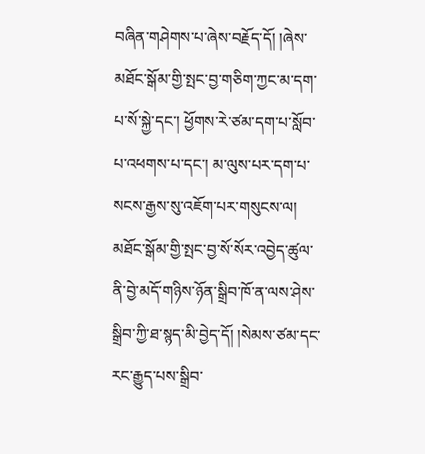བཞིན་གཤེགས་པ་ཞེས་བརྗོད་དོ། །ཞེས་མཐོང་སྒོམ་གྱི་སྤང་བྱ་གཅིག་ཀྱང་མ་དག་པ་སོ་སྐྱེ་དང་། ཕྱོགས་རེ་ཙམ་དག་པ་སློབ་པ་འཕགས་པ་དང་། མ་ལུས་པར་དག་པ་སངས་རྒྱས་སུ་འཇོག་པར་གསུངས་ལ། མཐོང་སྒོམ་གྱི་སྤང་བྱ་སོ་སོར་འབྱེད་ཚུལ་ནི་བྱེ་མདོ་གཉིས་ཉོན་སྒྲིབ་ཁོ་ན་ལས་ཤེས་སྒྲིབ་ཀྱི་ཐ་སྙད་མི་བྱེད་དོ། །སེམས་ཙམ་དང་རང་རྒྱུད་པས་སྒྲིབ་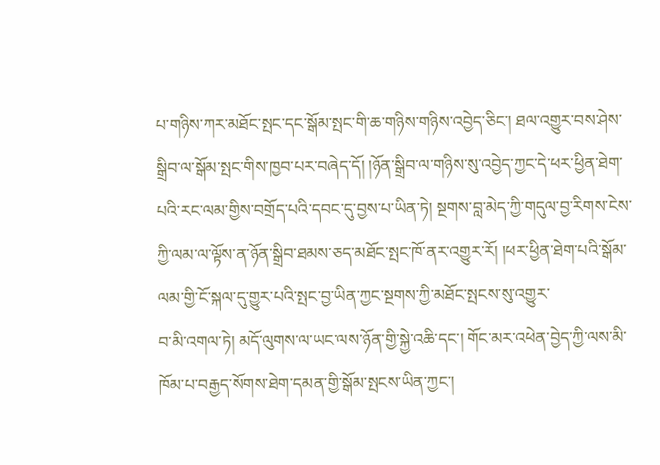པ་གཉིས་ཀར་མཐོང་སྤང་དང་སྒོམ་སྤང་གི་ཆ་གཉིས་གཉིས་འབྱེད་ཅིང་། ཐལ་འགྱུར་བས་ཤེས་སྒྲིབ་ལ་སྒོམ་སྤང་གིས་ཁྱབ་པར་བཞེད་དོ། །ཉོན་སྒྲིབ་ལ་གཉིས་སུ་འབྱེད་ཀྱང་དེ་ཕར་ཕྱིན་ཐེག་པའི་རང་ལམ་གྱིས་བགྲོད་པའི་དབང་དུ་བྱས་པ་ཡིན་ཏེ། སྔགས་བླ་མེད་ཀྱི་གདུལ་བྱ་རིགས་ངེས་ཀྱི་ལམ་ལ་ལྟོས་ན་ཉོན་སྒྲིབ་ཐམས་ཅད་མཐོང་སྤང་ཁོ་ནར་འགྱུར་རོ། །ཕར་ཕྱིན་ཐེག་པའི་སྒོམ་ལམ་གྱི་ངོ་སྐལ་དུ་གྱུར་པའི་སྤང་བྱ་ཡིན་ཀྱང་སྔགས་ཀྱི་མཐོང་སྤངས་སུ་འགྱུར་
བ་མི་འགལ་ཏེ། མདོ་ལུགས་ལ་ཡང་ལས་ཉོན་གྱི་སྐྱེ་འཆི་དང་། གོང་མར་འཕེན་བྱེད་ཀྱི་ལས་མི་ཁོམ་པ་བརྒྱད་སོགས་ཐེག་དམན་གྱི་སྒོམ་སྤངས་ཡིན་ཀྱང་།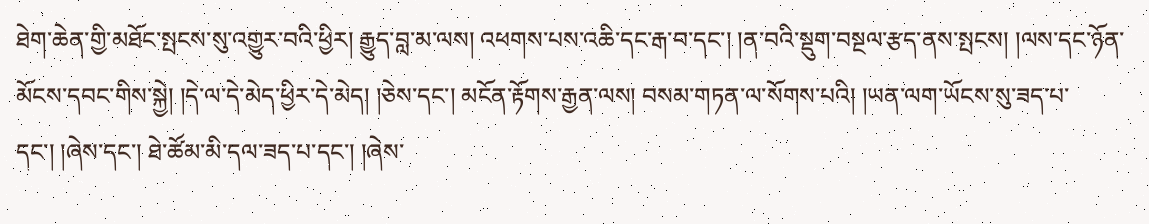ཐེག་ཆེན་གྱི་མཐོང་སྤངས་སུ་འགྱུར་བའི་ཕྱིར། རྒྱུད་བླ་མ་ལས། འཕགས་པས་འཆི་དང་རྒ་བ་དང་། །ན་བའི་སྡུག་བསྔལ་རྩད་ནས་སྤངས། །ལས་དང་ཉོན་མོངས་དབང་གིས་སྐྱེ། །དེ་ལ་དེ་མེད་ཕྱིར་དེ་མེད། །ཅེས་དང་། མངོན་རྟོགས་རྒྱན་ལས། བསམ་གཏན་ལ་སོགས་པའི། །ཡན་ལག་ཡོངས་སུ་ཟད་པ་དང་། །ཞེས་དང་། ཐེ་ཚོམ་མི་དལ་ཟད་པ་དང་། །ཞེས་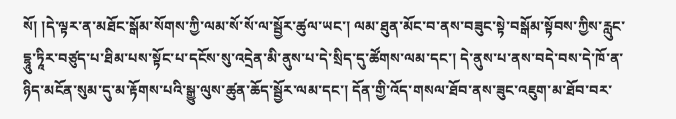སོ། །དེ་ལྟར་ན་མཐོང་སྒོམ་སོགས་ཀྱི་ལམ་སོ་སོ་ལ་སྦྱོར་ཚུལ་ཡང་། ལམ་ཐུན་མོང་བ་ནས་བཟུང་སྟེ་བསྒོམ་སྟོབས་ཀྱིས་རླུང་དྷཱུ་ཏཱིར་བཙུད་པ་ཐིམ་པས་སྟོང་པ་དངོས་སུ་འདྲེན་མི་ནུས་པ་དེ་སྲིད་དུ་ཚོགས་ལམ་དང་། དེ་ནུས་པ་ནས་བདེ་བས་དེ་ཁོ་ན་ཉིད་མངོན་སུམ་དུ་མ་རྟོགས་པའི་སྒྱུ་ལུས་ཚུན་ཆོད་སྦྱོར་ལམ་དང་། དོན་གྱི་འོད་གསལ་ཐོབ་ནས་ཟུང་འཇུག་མ་ཐོབ་བར་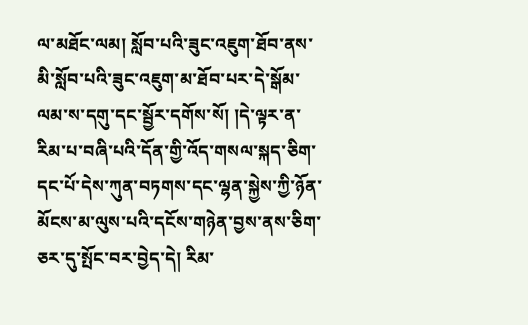ལ་མཐོང་ལམ། སློབ་པའི་ཟུང་འཇུག་ཐོབ་ནས་མི་སློབ་པའི་ཟུང་འཇུག་མ་ཐོབ་པར་དེ་སྒོམ་ལམ་ས་དགུ་དང་སྦྱོར་དགོས་སོ། །དེ་ལྟར་ན་རིམ་པ་བཞི་པའི་དོན་གྱི་འོད་གསལ་སྐད་ཅིག་དང་པོ་དེས་ཀུན་བཏགས་དང་ལྷན་སྐྱེས་ཀྱི་ཉོན་མོངས་མ་ལུས་པའི་དངོས་གཉེན་བྱས་ནས་ཅིག་ཅར་དུ་སྤོང་བར་བྱེད་དེ། རིམ་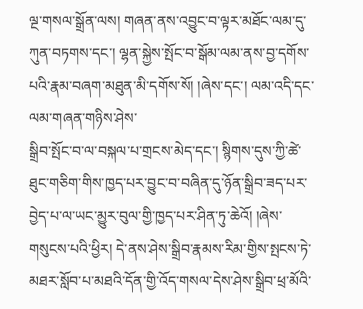ལྔ་གསལ་སྒྲོན་ལས། གཞན་ནས་འབྱུང་བ་ལྟར་མཐོང་ལམ་དུ་ཀུན་བཏགས་དང་། ལྷན་སྐྱེས་སྤོང་བ་སྒོམ་ལམ་ནས་བྱ་དགོས་པའི་རྣམ་བཞག་མཐུན་མི་དགོས་སོ། །ཞེས་དང་། ལམ་འདི་དང་ལམ་གཞན་གཉིས་ཤེས་
སྒྲིབ་སྤོང་བ་ལ་བསྐལ་པ་གྲངས་མེད་དང་། སྙིགས་དུས་ཀྱི་ཚེ་ཐུང་གཅིག་གིས་ཁྱད་པར་བྱུང་བ་བཞིན་དུ་ཉོན་སྒྲིབ་ཟད་པར་བྱེད་པ་ལ་ཡང་མྱུར་བུལ་གྱི་ཁྱད་པར་ཤིན་ཏུ་ཆེའོ། །ཞེས་གསུངས་པའི་ཕྱིར། དེ་ནས་ཤེས་སྒྲིབ་རྣམས་རིམ་གྱིས་སྤངས་ཏེ་མཐར་སློབ་པ་མཐའི་དོན་གྱི་འོད་གསལ་དེས་ཤེས་སྒྲིབ་ཕྲ་མོའི་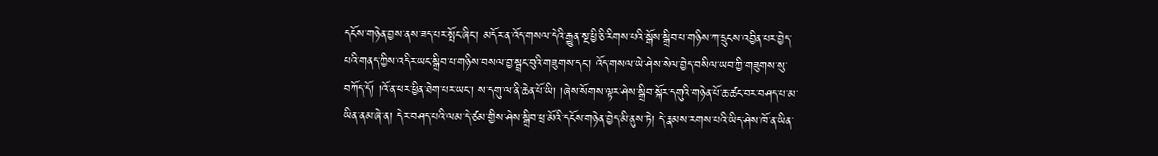དངོས་གཉེན་བྱས་ནས་ཟད་པར་སྤོང་ཞིང་། མདོར་ན་འོད་གསལ་དེའི་རྒྱུན་སྔ་ཕྱི་ཅི་རིགས་པའི་སྒོས་སྒྲིབ་པ་གཉིས་ཀ་དྲུངས་འབྱིན་པར་བྱེད་པའི་གནད་ཀྱིས་འདིར་ཡང་སྒྲིབ་པ་གཉིས་བསལ་བྱ་སྦྲང་བུའི་གཟུགས་དང་། འོད་གསལ་ཡེ་ཤེས་སེལ་བྱེད་བསིལ་ཡབ་ཀྱི་གཟུགས་སུ་བཀོད་དོ། །འོ་ན་ཕར་ཕྱིན་ཐེག་པར་ཡང་། ས་དགུ་ལ་ནི་ཆེན་པོ་ཡི། །ཞེས་སོགས་ལྟར་ཤེས་སྒྲིབ་སྐོར་དགུའི་གཉེན་པོ་ཆ་ཚང་བར་བཤད་པ་མ་ཡིན་ནམ་ཞེ་ན། དེར་བཤད་པའི་ལམ་དེ་ཙམ་གྱིས་ཤེས་སྒྲིབ་ཕྲ་མོའི་དངོས་གཉེན་བྱེད་མི་ནུས་ཏེ། དེ་རྣམས་རགས་པའི་ཡིད་ཤེས་ཁོ་ན་ཡིན་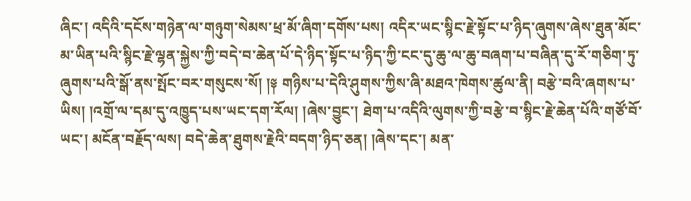ཞིང་། འདིའི་དངོས་གཉེན་ལ་གཉུག་སེམས་ཕྲ་མོ་ཞིག་དགོས་པས། འདིར་ཡང་སྙིང་རྗེ་སྟོང་པ་ཉིད་ཞུགས་ཞེས་ཐུན་མོང་མ་ཡིན་པའི་སྙིང་རྗེ་ལྷན་སྐྱེས་ཀྱི་བདེ་བ་ཆེན་པོ་དེ་ཉིད་སྟོང་པ་ཉིད་ཀྱི་ངང་དུ་ཆུ་ལ་ཆུ་བཞག་པ་བཞིན་དུ་རོ་གཅིག་ཏུ་ཞུགས་པའི་སྒོ་ནས་སྤོང་བར་གསུངས་སོ། །༈ གཉིས་པ་དེའི་ཤུགས་ཀྱིས་ཞི་མཐའ་ཁེགས་ཚུལ་ནི། བརྩེ་བའི་ཞགས་པ་ཡིས། །འགྲོ་ལ་དམ་དུ་འཁྱུད་པས་ཡང་དག་རོལ། །ཞེས་བྱུང་། ཐེག་པ་འདིའི་ལུགས་ཀྱི་བརྩེ་བ་སྙིང་རྗེ་ཆེན་པོའི་གཙོ་བོ་ཡང་། མངོན་བརྗོད་ལས། བདེ་ཆེན་ཐུགས་རྗེའི་བདག་ཉིད་ཅན། །ཞེས་དང་། མན་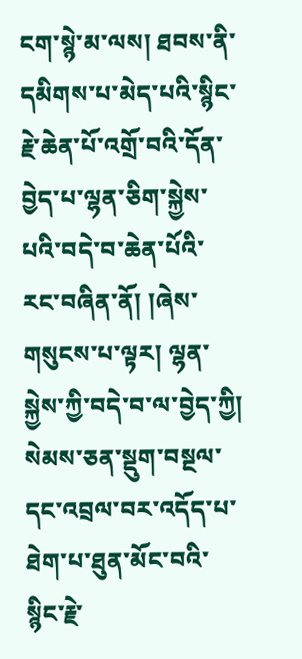ངག་སྙེ་མ་ལས། ཐབས་ནི་
དམིགས་པ་མེད་པའི་སྙིང་རྗེ་ཆེན་པོ་འགྲོ་བའི་དོན་བྱེད་པ་ལྷན་ཅིག་སྐྱེས་པའི་བདེ་བ་ཆེན་པོའི་རང་བཞིན་ནོ། །ཞེས་གསུངས་པ་ལྟར། ལྷན་སྐྱེས་ཀྱི་བདེ་བ་ལ་བྱེད་ཀྱི། སེམས་ཅན་སྡུག་བསྔལ་དང་འབྲལ་བར་འདོད་པ་ཐེག་པ་ཐུན་མོང་བའི་སྙིང་རྗེ་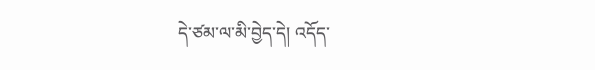དེ་ཙམ་ལ་མི་བྱེད་དེ། འདོད་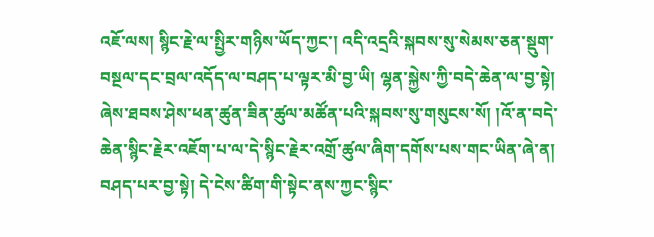འཇོ་ལས། སྙིང་རྗེ་ལ་སྤྱིར་གཉིས་ཡོད་ཀྱང་། འདི་འདྲའི་སྐབས་སུ་སེམས་ཅན་སྡུག་བསྔལ་དང་བྲལ་འདོད་ལ་བཤད་པ་ལྟར་མི་བྱ་ཡི། ལྷན་སྐྱེས་ཀྱི་བདེ་ཆེན་ལ་བྱ་སྟེ། ཞེས་ཐབས་ཤེས་ཕན་ཚུན་ཟིན་ཚུལ་མཚོན་པའི་སྐབས་སུ་གསུངས་སོ། །འོ་ན་བདེ་ཆེན་སྙིང་རྗེར་འཇོག་པ་ལ་དེ་སྙིང་རྗེར་འགྲོ་ཚུལ་ཞིག་དགོས་པས་གང་ཡིན་ཞེ་ན། བཤད་པར་བྱ་སྟེ། དེ་ངེས་ཚིག་གི་སྟེང་ནས་ཀྱང་སྙིང་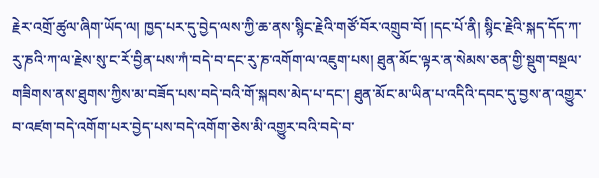རྗེར་འགྲོ་ཚུལ་ཞིག་ཡོད་ལ། ཁྱད་པར་དུ་བྱེད་ལས་ཀྱི་ཆ་ནས་སྙིང་རྗེའི་གཙོ་བོར་འགྲུབ་བོ། །དང་པོ་ནི། སྙིང་རྗེའི་སྐད་དོད་ཀ་རུ་ཎའི་ཀ་ལ་རྗེས་སུ་ང་རོ་བྱིན་པས་ཀཾ་བདེ་བ་དང་རུ་ཎ་འགོག་ལ་འཇུག་པས། ཐུན་མོང་ལྟར་ན་སེམས་ཅན་གྱི་སྡུག་བསྔལ་གཟིགས་ནས་ཐུགས་ཀྱིས་མ་བཟོད་པས་བདེ་བའི་གོ་སྐབས་མེད་པ་དང་། ཐུན་མོང་མ་ཡིན་པ་འདིའི་དབང་དུ་བྱས་ན་འགྱུར་བ་འཛག་བདེ་འགོག་པར་བྱེད་པས་བདེ་འགོག་ཅེས་མི་འགྱུར་བའི་བདེ་བ་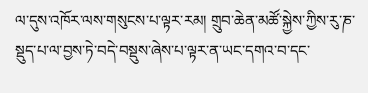ལ་དུས་འཁོར་ལས་གསུངས་པ་ལྟར་རམ། གྲུབ་ཆེན་མཚོ་སྐྱེས་ཀྱིས་རུ་ཎ་སྡུད་པ་ལ་བྱས་ཏེ་བདེ་བསྡུས་ཞེས་པ་ལྟར་ན་ཡང་དགའ་བ་དང་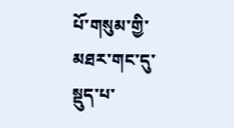པོ་གསུམ་གྱི་མཐར་གང་དུ་སྡུད་པ་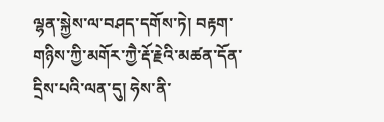ལྷན་སྐྱེས་ལ་བཤད་དགོས་ཏེ། བརྟག་གཉིས་ཀྱི་མགོར་ཀྱཻ་རྡོ་རྗེའི་མཚན་དོན་དྲིས་པའི་ལན་དུ། ཧེས་ནི་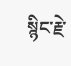སྙིང་རྗེ་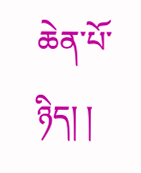ཆེན་པོ་ཉིད། །